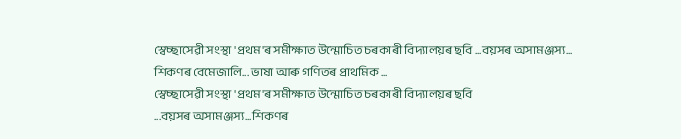স্বেচ্ছাসেৱী সংস্থা 'প্ৰথম'ৰ সমীক্ষাত উন্মোচিত চৰকাৰী বিদ্যালয়ৰ ছবি ...বয়সৰ অসামঞ্জস্য... শিকণৰ বেমেজালি... ভাষা আৰু গণিতৰ প্ৰাথমিক ...
স্বেচ্ছাসেৱী সংস্থা 'প্ৰথম'ৰ সমীক্ষাত উন্মোচিত চৰকাৰী বিদ্যালয়ৰ ছবি
...বয়সৰ অসামঞ্জস্য...শিকণৰ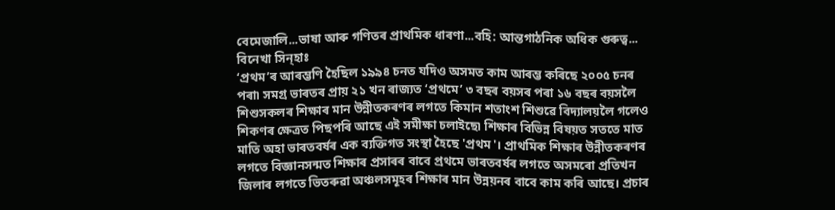বেমেজালি...ভাষা আৰু গণিতৰ প্ৰাথমিক ধাৰণা...বহি: আন্তগাঠনিক অধিক গুৰুত্ব...
বিনেখা সিন্হাঃ
‘প্ৰথম’ৰ আৰম্ভণি হৈছিল ১৯৯৪ চনত যদিও অসমত কাম আৰম্ভ কৰিছে ২০০৫ চনৰ পৰা৷ সমগ্ৰ ভাৰতৰ প্ৰায় ২১ খন ৰাজ্যত ‘প্ৰথমে’ ৩ বছৰ বয়সৰ পৰা ১৬ বছৰ বয়সলৈ শিশুসকলৰ শিক্ষাৰ মান উন্নীতকৰণৰ লগতে কিমান শতাংশ শিশুৱে বিদ্যালয়লৈ গলেও শিকণৰ ক্ষেত্ৰত পিছপৰি আছে এই সমীক্ষা চলাইছে৷ শিক্ষাৰ বিভিন্ন বিষয়ত সততে মাত মাতি অহা ভাৰতবৰ্ষৰ এক ব্যক্তিগত সংস্থা হৈছে 'প্ৰথম'। প্ৰাথমিক শিক্ষাৰ উন্নীতকৰণৰ লগতে বিজ্ঞানসন্মত শিক্ষাৰ প্ৰসাৰৰ বাবে প্ৰথমে ভাৰতবৰ্ষৰ লগতে অসমৰো প্ৰতিখন জিলাৰ লগতে ভিতৰুৱা অঞ্চলসমূহৰ শিক্ষাৰ মান উন্নয়নৰ বাবে কাম কৰি আছে। প্ৰচাৰ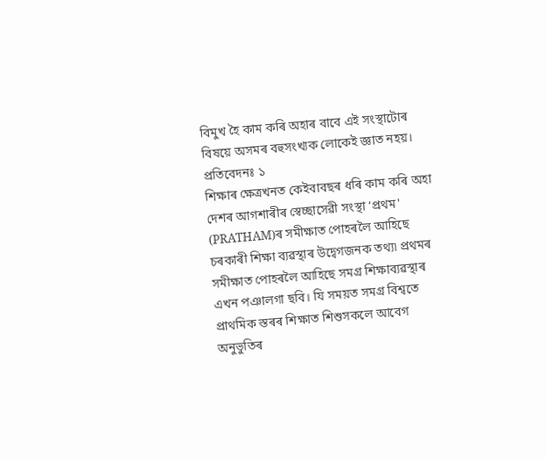বিমুখ হৈ কাম কৰি অহাৰ বাবে এই সংস্থাটোৰ বিষয়ে অসমৰ বহুসংখ্যক লোকেই জ্ঞাত নহয়।
প্ৰতিবেদনঃ ১
শিক্ষাৰ ক্ষেত্ৰখনত কেইবাবছৰ ধৰি কাম কৰি অহা দেশৰ আগশাৰীৰ স্বেচ্ছাসেৱী সংস্থা ‘প্ৰথম' (PRATHAM)ৰ সমীক্ষাত পোহৰলৈ আহিছে চৰকাৰী শিক্ষা ব্যৱস্থাৰ উদ্বেগজনক তথ্য৷ প্ৰথমৰ সমীক্ষাত পোহৰলৈ আহিছে সমগ্ৰ শিক্ষাব্যৱস্থাৰ এখন পঞালগা ছবি। যি সময়ত সমগ্ৰ বিশ্বতে প্ৰাথমিক স্তৰৰ শিক্ষাত শিশুসকলে আবেগ অনুভুতিৰ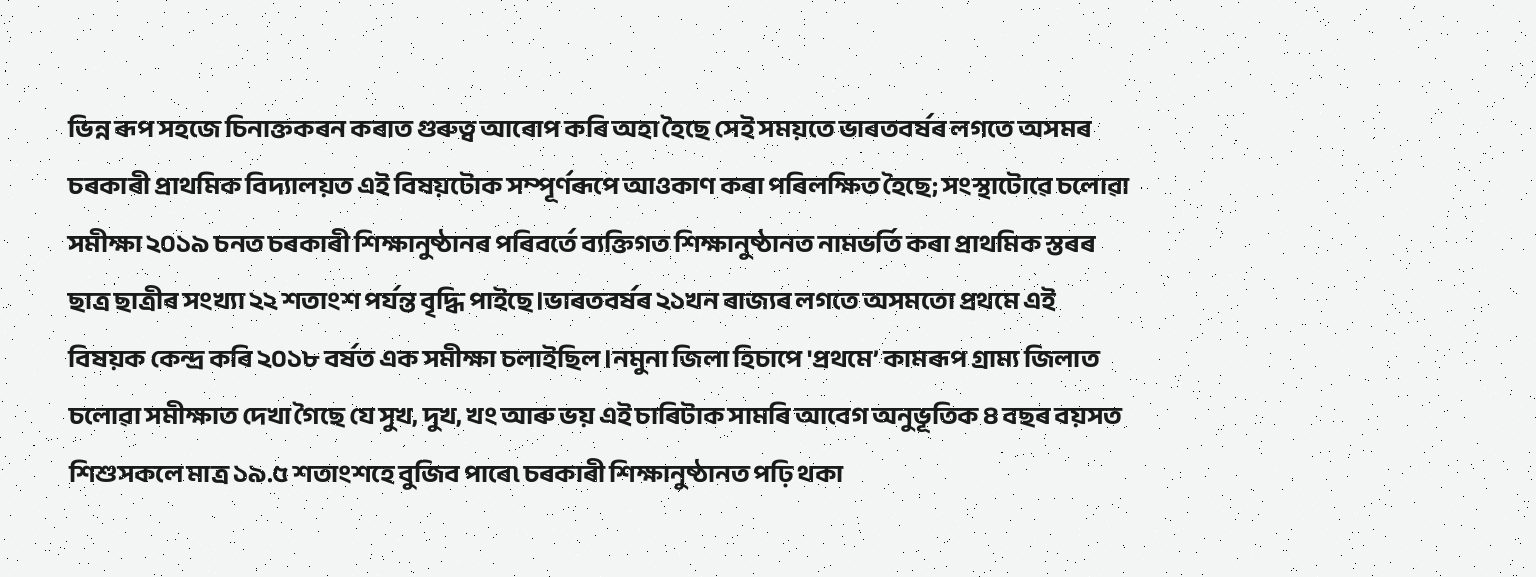ভিন্ন ৰূপ সহজে চিনাক্তকৰন কৰাত গুৰুত্ব আৰোপ কৰি অহা হৈছে সেই সময়তে ভাৰতবৰ্ষৰ লগতে অসমৰ চৰকাৰী প্ৰাথমিক বিদ্যালয়ত এই বিষয়টোক সম্পূৰ্ণৰূপে আওকাণ কৰা পৰিলক্ষিত হৈছে; সংস্থাটোৱে চলোৱা সমীক্ষা ২০১৯ চনত চৰকাৰী শিক্ষানুষ্ঠানৰ পৰিবৰ্তে ব্যক্তিগত শিক্ষানুষ্ঠানত নামভৰ্তি কৰা প্ৰাথমিক স্তৰৰ ছাত্ৰ ছাত্ৰীৰ সংখ্যা ২২ শতাংশ পৰ্যন্ত বৃদ্ধি পাইছে।ভাৰতবৰ্ষৰ ২১খন ৰাজ্যৰ লগতে অসমতো প্ৰথমে এই বিষয়ক কেন্দ্ৰ কৰি ২০১৮ বৰ্ষত এক সমীক্ষা চলাইছিল।নমুনা জিলা হিচাপে 'প্ৰথমে’ কামৰূপ গ্ৰাম্য জিলাত চলোৱা সমীক্ষাত দেখা গৈছে যে সুখ, দুখ, খং আৰু ভয় এই চাৰিটাক সামৰি আবেগ অনুভূতিক ৪ বছৰ বয়সত শিশুসকলে মাত্ৰ ১৯.৫ শতাংশহে বুজিব পাৰে৷ চৰকাৰী শিক্ষানুষ্ঠানত পঢ়ি থকা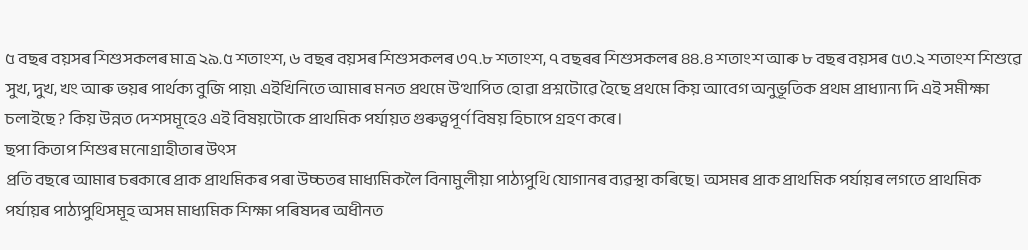৫ বছৰ বয়সৰ শিশুসকলৰ মাত্ৰ ২৯.৫ শতাংশ, ৬ বছৰ বয়সৰ শিশুসকলৰ ৩৭.৮ শতাংশ, ৭ বছৰৰ শিশুসকলৰ ৪৪.৪ শতাংশ আৰু ৮ বছৰ বয়সৰ ৫৩.২ শতাংশ শিশুৱে সুখ, দুখ, খং আৰু ভয়ৰ পাৰ্থক্য বুজি পায়৷ এইখিনিতে আমাৰ মনত প্ৰথমে উত্থাপিত হোৱা প্ৰশ্নটোৱে হৈছে প্ৰথমে কিয় আবেগ অনুভূতিক প্ৰথম প্ৰাধ্যান্য দি এই সমীক্ষা চলাইছে ? কিয় উন্নত দেশসমূহেও এই বিষয়টোকে প্ৰাথমিক পৰ্যায়ত গুৰুত্বপূৰ্ণ বিষয় হিচাপে গ্ৰহণ কৰে।
ছপা কিতাপ শিশুৰ মনোগ্ৰাহীতাৰ উৎস
প্ৰতি বছৰে আমাৰ চৰকাৰে প্ৰাক প্ৰাথমিকৰ পৰা উচ্চতৰ মাধ্যমিকলৈ বিনামুলীয়া পাঠ্যপুথি যোগানৰ ব্যৱস্থা কৰিছে। অসমৰ প্ৰাক প্ৰাথমিক পৰ্যায়ৰ লগতে প্ৰাথমিক পৰ্যায়ৰ পাঠ্যপুথিসমূহ অসম মাধ্যমিক শিক্ষা পৰিষদৰ অধীনত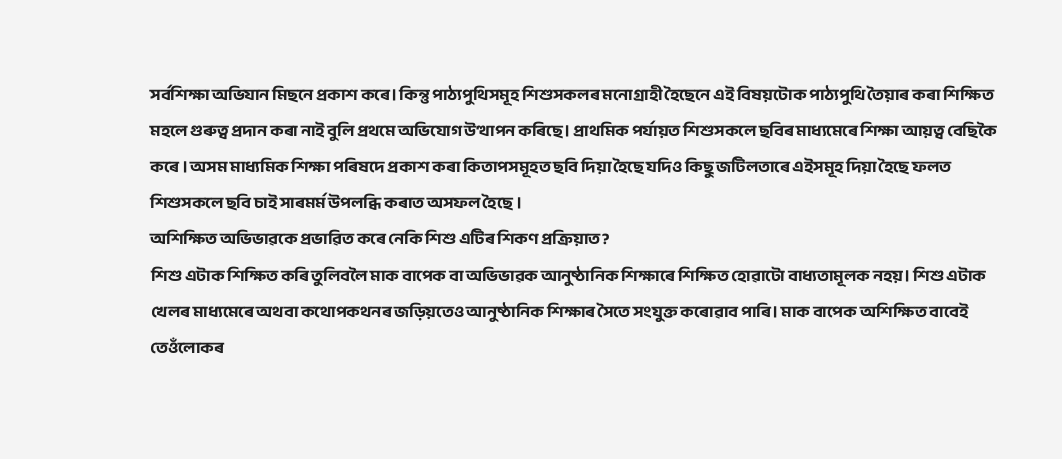সৰ্বশিক্ষা অভিযান মিছনে প্ৰকাশ কৰে। কিন্তু পাঠ্যপুথিসমূহ শিশুসকলৰ মনোগ্ৰাহী হৈছেনে এই বিষয়টোক পাঠ্যপুথি তৈয়াৰ কৰা শিক্ষিত মহলে গুৰুত্ব প্ৰদান কৰা নাই বুলি প্ৰথমে অভিযোগ উত্থাপন কৰিছে। প্ৰাথমিক পৰ্যায়ত শিশুসকলে ছবিৰ মাধ্যমেৰে শিক্ষা আয়ত্ব বেছিকৈ কৰে । অসম মাধ্যমিক শিক্ষা পৰিষদে প্ৰকাশ কৰা কিতাপসমূহত ছবি দিয়া হৈছে যদিও কিছু জটিলতাৰে এইসমূহ দিয়া হৈছে ফলত শিশুসকলে ছবি চাই সাৰমৰ্ম উপলব্ধি কৰাত অসফল হৈছে ।
অশিক্ষিত অভিভাৱকে প্ৰভাৱিত কৰে নেকি শিশু এটিৰ শিকণ প্ৰক্ৰিয়াত?
শিশু এটাক শিক্ষিত কৰি তুলিবলৈ মাক বাপেক বা অভিভাৱক আনুষ্ঠানিক শিক্ষাৰে শিক্ষিত হোৱাটো বাধ্যতামূলক নহয়। শিশু এটাক খেলৰ মাধ্যমেৰে অথবা কথোপকথনৰ জড়িয়তেও আনুষ্ঠানিক শিক্ষাৰ সৈতে সংযুক্ত কৰোৱাব পাৰি। মাক বাপেক অশিক্ষিত বাবেই তেওঁলোকৰ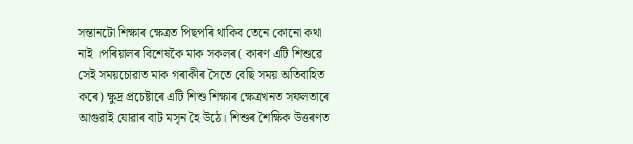সন্তানটো শিক্ষাৰ ক্ষেত্ৰত পিছপৰি থাকিব তেনে কোনো কথা নাই ।পৰিয়ালৰ বিশেষকৈ মাক সকলৰ( কাৰণ এটি শিশুৱে সেই সময়চোৱাত মাক গৰাকীৰ সৈতে বেছি সময় অতিবাহিত কৰে) ক্ষুদ্ৰ প্ৰচেষ্টাৰে এটি শিশু শিক্ষাৰ ক্ষেত্ৰখনত সফলতাৰে আগুৱাই যোৱাৰ বাট মসৃন হৈ উঠে। শিশুৰ শৈক্ষিক উত্তৰণত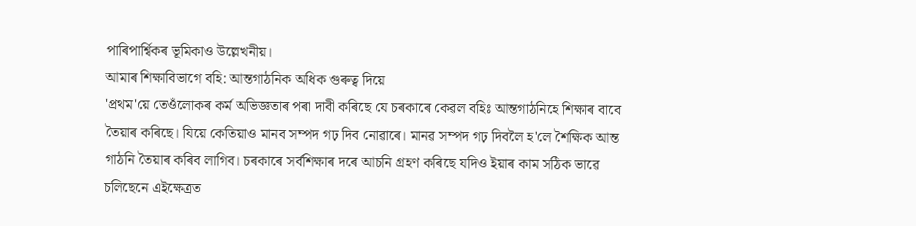পাৰিপাৰ্শ্বিকৰ ভূমিকাও উল্লেখনীয়।
আমাৰ শিক্ষাবিভাগে বহি: আন্তগাঠনিক অধিক গুৰুত্ব দিয়ে
'প্ৰথম'য়ে তেওঁলোকৰ কৰ্ম অভিজ্ঞতাৰ পৰা দাবী কৰিছে যে চৰকাৰে কেৱল বহিঃ আন্তগাঠনিহে শিক্ষাৰ বাবে তৈয়াৰ কৰিছে। যিয়ে কেতিয়াও মানব সম্পদ গঢ় দিব নোৱাৰে। মানৱ সম্পদ গঢ় দিবলৈ হ'লে শৈক্ষিক আন্ত গাঠনি তৈয়াৰ কৰিব লাগিব। চৰকাৰে সৰ্বশিক্ষাৰ দৰে আচনি গ্ৰহণ কৰিছে যদিও ইয়াৰ কাম সঠিক ভাৱে চলিছেনে এইক্ষেত্ৰত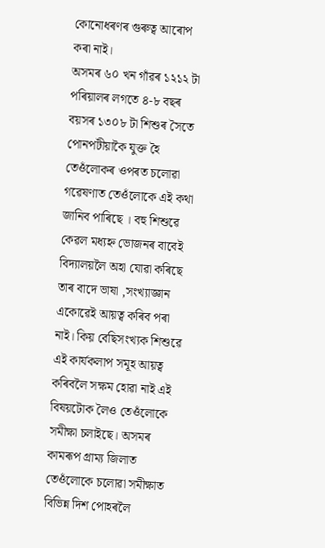কোনোধৰণৰ গুৰুত্ব আৰোপ কৰা নাই।
অসমৰ ৬০ খন গাঁৱৰ ১২১২ টা পৰিয়ালৰ লগতে ৪-৮ বছৰ বয়সৰ ১৩০৮ টা শিশুৰ সৈতে পোনপটীয়াকৈ যুক্ত হৈ তেওঁলোকৰ ওপৰত চলোৱা গৱেষণাত তেওঁলোকে এই কথা জানিব পাৰিছে । বহু শিশুৱে কেৱল মধ্যহ্ন ভোজনৰ বাবেই বিদ্যালয়লৈ অহা যোৱা কৰিছে তাৰ বাদে ভাষা ,সংখ্যাজ্ঞান একোৱেই আয়ত্ব কৰিব পৰা নাই। কিয় বেছিসংখ্যক শিশুৱে এই কাৰ্যকলাপ সমূহ আয়ত্ব কৰিবলৈ সক্ষম হোৱা নাই এই বিষয়টোক লৈও তেওঁলোকে সমীক্ষা চলাইছে। অসমৰ কামৰূপ গ্ৰাম্য জিলাত তেওঁলোকে চলোৱা সমীক্ষাত বিভিন্ন দিশ পোহৰলৈ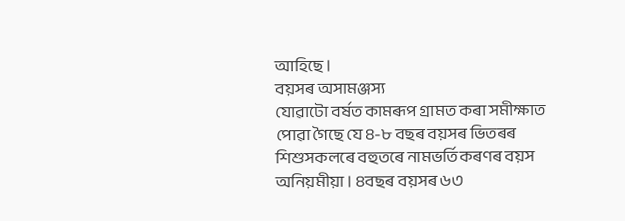আহিছে ।
বয়সৰ অসামঞ্জস্য
যোৱাটো বৰ্ষত কামৰূপ গ্ৰামত কৰা সমীক্ষাত পোৱা গৈছে যে ৪-৮ বছৰ বয়সৰ ভিতৰৰ শিশুসকলৰে বহুতৰে নামভৰ্তিকৰণৰ বয়স অনিয়মীয়া । ৪বছৰ বয়সৰ ৬৩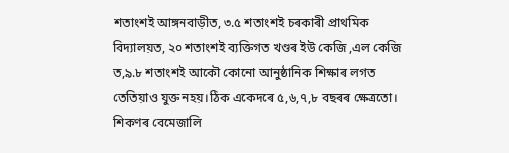শতাংশই আঙ্গনবাড়ীত, ৩.৫ শতাংশই চৰকাৰী প্ৰাথমিক বিদ্যালয়ত, ২০ শতাংশই ব্যক্তিগত খণ্ডৰ ইউ কেজি ,এল কেজি ত,৯.৮ শতাংশই আকৌ কোনো আনুষ্ঠানিক শিক্ষাৰ লগত তেতিয়াও যুক্ত নহয়।ঠিক একেদৰে ৫,৬,৭,৮ বছৰৰ ক্ষেত্ৰতো।
শিকণৰ বেমেজালি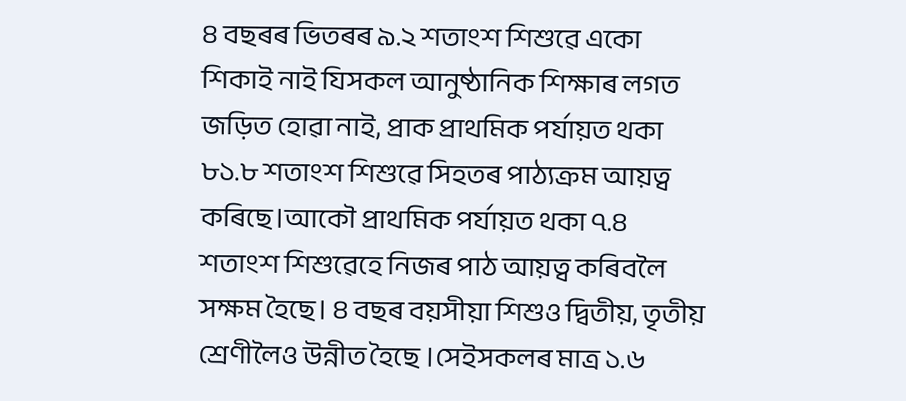৪ বছৰৰ ভিতৰৰ ৯.২ শতাংশ শিশুৱে একো শিকাই নাই যিসকল আনুষ্ঠানিক শিক্ষাৰ লগত জড়িত হোৱা নাই, প্ৰাক প্ৰাথমিক পৰ্যায়ত থকা ৮১.৮ শতাংশ শিশুৱে সিহতৰ পাঠ্যক্ৰম আয়ত্ব কৰিছে।আকৌ প্ৰাথমিক পৰ্যায়ত থকা ৭.৪ শতাংশ শিশুৱেহে নিজৰ পাঠ আয়ত্ব কৰিবলৈ সক্ষম হৈছে। ৪ বছৰ বয়সীয়া শিশুও দ্বিতীয়, তৃতীয় শ্ৰেণীলৈও উন্নীত হৈছে ।সেইসকলৰ মাত্ৰ ১.৬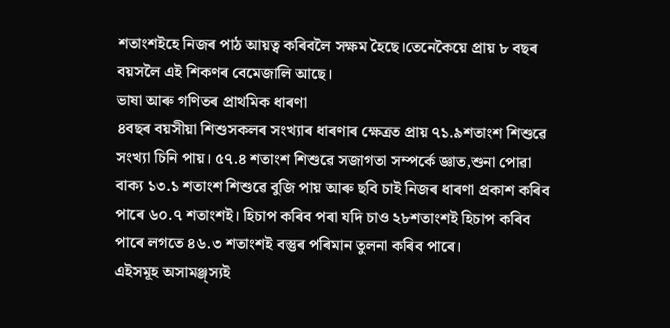শতাংশইহে নিজৰ পাঠ আয়ত্ব কৰিবলৈ সক্ষম হৈছে।তেনেকৈয়ে প্ৰায় ৮ বছৰ বয়সলৈ এই শিকণৰ বেমেজালি আছে।
ভাষা আৰু গণিতৰ প্ৰাথমিক ধাৰণা
৪বছৰ বয়সীয়া শিশুসকলৰ সংখ্যাৰ ধাৰণাৰ ক্ষেত্ৰত প্ৰায় ৭১.৯শতাংশ শিশুৱে সংখ্যা চিনি পায়। ৫৭.৪ শতাংশ শিশুৱে সজাগতা সম্পৰ্কে জ্ঞাত,শুনা পোৱা বাক্য ১৩.১ শতাংশ শিশুৱে বুজি পায় আৰু ছবি চাই নিজৰ ধাৰণা প্ৰকাশ কৰিব পাৰে ৬০.৭ শতাংশই। হিচাপ কৰিব পৰা যদি চাও ২৮শতাংশই হিচাপ কৰিব পাৰে লগতে ৪৬.৩ শতাংশই বস্তুৰ পৰিমান তুলনা কৰিব পাৰে।
এইসমূহ অসামঞ্জ্স্যই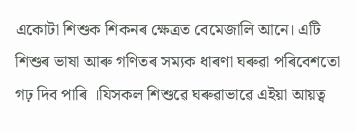একোটা শিশুক শিকনৰ ক্ষেত্ৰত বেমেজালি আনে। এটি শিশুৰ ভাষা আৰু গণিতৰ সম্যক ধাৰণা ঘৰুৱা পৰিবেশতো গঢ় দিব পাৰি ।যিসকল শিশুৱে ঘৰুৱাভাৱে এইয়া আয়ত্ব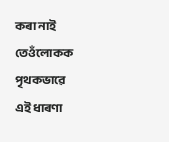কৰা নাই তেওঁলোকক পৃথকভাৱে এই ধাৰণা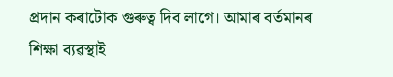প্ৰদান কৰাটোক গুৰুত্ব দিব লাগে। আমাৰ বৰ্তমানৰ শিক্ষা ব্যৱস্থাই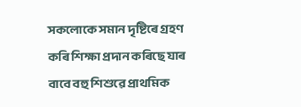সকলোকে সমান দৃষ্টিৰে গ্ৰহণ কৰি শিক্ষা প্ৰদান কৰিছে যাৰ বাবে বহু শিশুৱে প্ৰাথমিক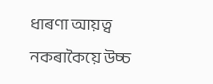ধাৰণা আয়ত্ব নকৰাকৈয়ে উচ্চ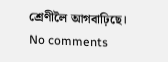শ্ৰেণীলৈ আগবাঢ়িছে।
No comments